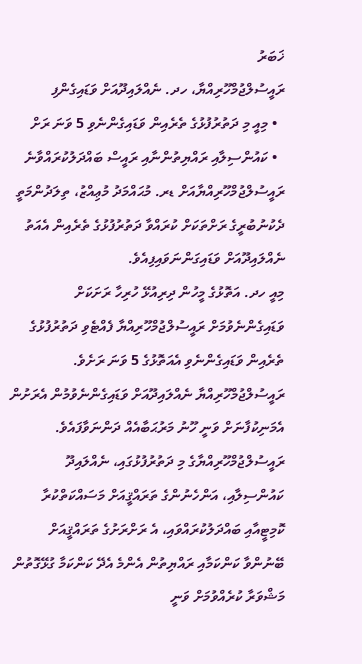ޚަބަރު
ރައީސުލްޖުމްހޫރިއްޔާ، ހދ. ނެއްލައިދޫއަށް ވަޑައިގެންފި
  • މިއީ މި ދަތުރުފުޅުގެ ތެރެއިން ވަޑައިގެންނެވި 5 ވަނަ ރަށް
  • ކައުންސިލާއި ރައްޔިތުންނާއި ރައީސް ބައްދަލުކުރައްވާނެ
ރައީސުލްޖުމްހޫރިއްޔާއަށް ޑރ. މުޙައްމަދު މުޢިއްޒު، ތިލަދުންމަތީ ދެކުނުބުރީގެ ރަށްތަކަށް ކުރައްވާ ދަތުރުފުޅުގެ ތެރެއިން އެއަތު ނެއްލައިދޫއަށް ވަޑައިގަންނަވައިފިއެވެ.
މިއީ ހދ. އަތޮޅުގެ މީހުން ދިރިއުޅޭ ހުރިހާ ރަށަކަށް ވަޑައިގެންނެވުމަށް ރައީސުލްޖުމްހޫރިއްޔާ ފެއްޓެވި ދަތުރުފުޅުގެ ތެރެއިން ވަޑައިގެންނެވި އެއަތޮޅުގެ 5 ވަނަ ރަށެވެ.
ރައީސުލްޖުމްހޫރިއްޔާ ނެއްލައިދޫއަށް ވަޑައިގެންނެވުމުން އެރަށުން އެމަނިކުފާނަށް ވަނީ ހޫނު މަރުޙަބާއެއް ދަންނަވާފައެވެ.
ރައީސުލްޖުމްހޫރިއްޔާގެ މި ދަތުރުފުޅުގައި، ނެއްލައިދޫ ކައުންސިލާއި، އަންހެނުންގެ ތަރައްޤީއަށް މަސައްކަތްކުރާ ކޮމިޓީއާއި ބައްދަލުކުރައްވައި، އެ ރަށްރަށުގެ ތަރައްޤީއަށް ބޭނުންވާ ކަންކަމާއި ރައްޔިތުން އެންމެ އެދޭ ކަންކަމާ ގުޅޭގޮތުން މަޝްވަރާ ކުރެއްވުމަށް ވަނީ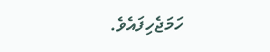ހަމަޖެހިފައެވެ.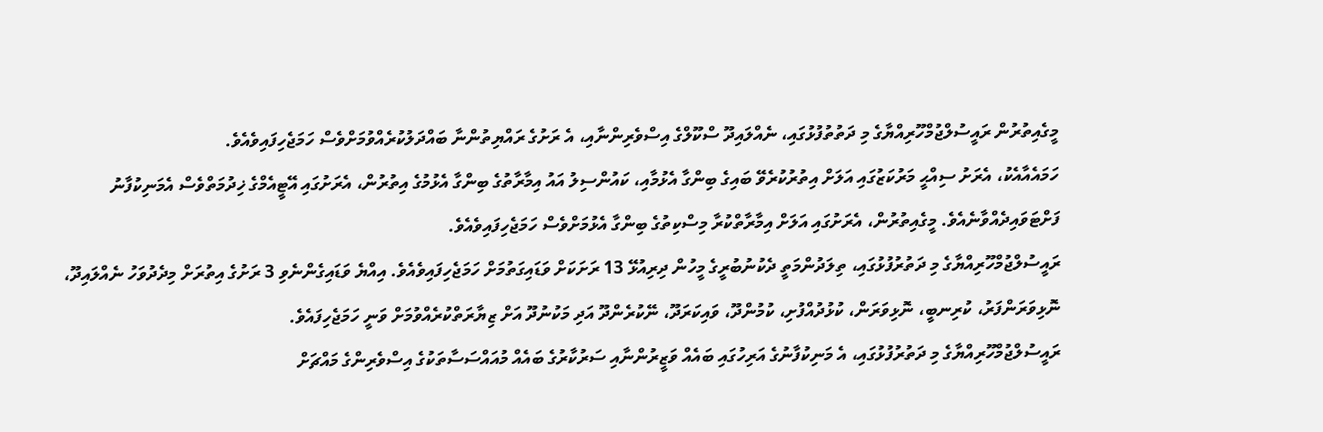މީގެއިތުރުން ރައީސުލްޖުމްހޫރިއްޔާގެ މި ދަތުތުފުޅުގައި، ނެއްލައިދޫ ސްކޫލްގެ އިސްވެރިންނާއި، އެ ރަށުގެ ރައްޔިތުންނާ ބައްދަލުކުރެއްވުމަށްވެސް ހަމަޖެހިފައިވެއެވެ.
ހަމައެއާއެކު، އެރަށު ސިއްޙީ މަރުކަޒުގައި އަލަށް އިތުރުކުރެވޭ ބައިގެ ބިންގާ އެޅުމާއި، ކައުންސިލު އައު އިމާރާތުގެ ބިންގާ އެޅުމުގެ އިތުރުން، އެރަށުގައި އޭޓީއެމްގެ ޚިދުމަތްވެސް އެމަނިކުފާނު ފަށްޓަވައިދެއްވާނެއެވެ. މީގެއިތުރުން، އެރަށުގައި އަލަށް އިމާރާތްކުރާ މިސްކިތުގެ ބިންގާ އެޅުމަށްވެސް ހަމަޖެހިފައިވެއެވެ.
ރައީސުލްޖުމްހޫރިއްޔާގެ މި ދަތުރުފުޅުގައި، ތިލަދުންމަތީ ދެކުނުބުރީގެ މީހުން ދިރިއުޅޭ 13 ރަށަކަށް ވަޑައިގަތުމަށް ހަމަޖެހިފައިވެއެވެ. އިއްޔެ ވަޑައިގެންނެވި 3 ރަށުގެ އިތުރަށް މިދެދުވަހު ނެއްލައިދޫ، ނޮޅިވަރަންފަރު، ކުރިނބީ، ނޮޅިވަރަން، ކުޅުދުއްފުށި، ކުމުންދޫ، ވައިކަރަދޫ، ނޭކުރެންދޫ އަދި މަކުނުދޫ އަށް ޒިޔާރަތްކުރެއްވުމަށް ވަނީ ހަމަޖެހިފައެވެ.
ރައީސުލްޖުމްހޫރިއްޔާގެ މި ދަތުރުފުޅުގައި، އެ މަނިކުފާނުގެ އަރިހުގައި ބައެއް ވަޒީރުންނާއި ސަރުކާރުގެ ބައެއް މުއައްސަސާތަކުގެ އިސްވެރިންގެ މައްޗަށް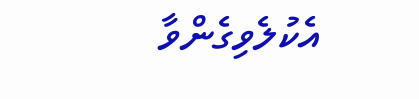އެކުލެވިގެންވާ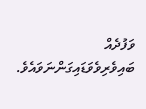ވަފުދެއް ބައިވެރިވެވަޑައިގަންނަވައެވެ.